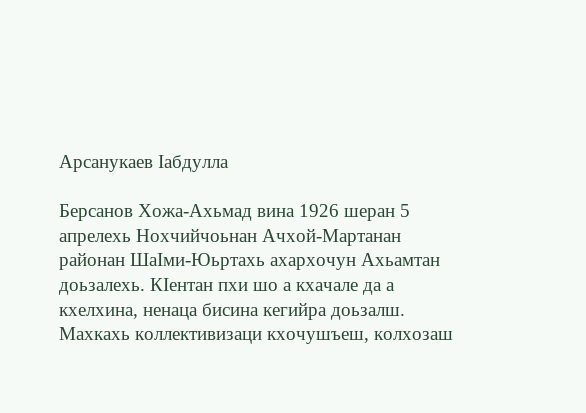Арсанукаев Iабдулла

Берсанов Хожа-Ахьмад вина 1926 шеран 5 апрелехь Нохчийчоьнан Ачхой-Мартанан районан ШаIми-Юьртахь ахархочун Ахьамтан доьзалехь. КIентан пхи шо а кхачале да а кхелхина, ненаца бисина кегийра доьзалш. Махкахь коллективизаци кхочушъеш, колхозаш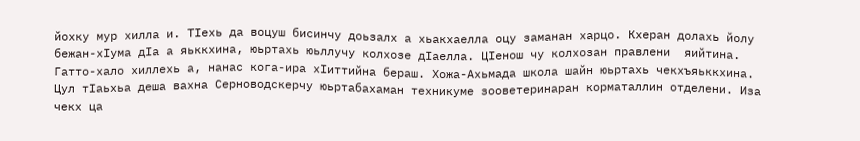йохку мур хилла и. ТIехь да воцуш бисинчу доьзалх а хьакхаелла оцу заманан харцо. Кхеран долахь йолу бежан-хIума дIа а яьккхина, юьртахь юьллучу колхозе дIаелла. ЦIенош чу колхозан правлени  яийтина. Гатто-хало хиллехь а, нанас кога-ира хIиттийна бераш. Хожа-Ахьмада школа шайн юьртахь чекхъяьккхина. Цул тIаьхьа деша вахна Серноводскерчу юьртабахаман техникуме зооветеринаран корматаллин отделени. Иза чекх ца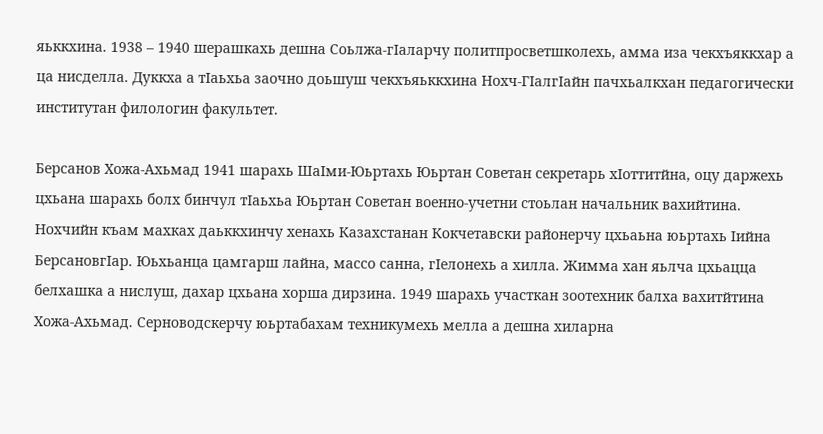яьккхина. 1938 – 1940 шерашкахь дешна Соьлжа-гIаларчу политпросветшколехь, амма иза чекхъяккхар а ца нисделла. Дуккха а тIаьхьа заочно доьшуш чекхъяьккхина Нохч-ГIалгIайн пачхьалкхан педагогически институтан филологин факультет.

Берсанов Хожа-Ахьмад 1941 шарахь ШаIми-Юьртахь Юьртан Советан секретарь хIоттитйна, оцу даржехь цхьана шарахь болх бинчул тIаьхьа Юьртан Советан военно-учетни стоьлан начальник вахийтина. Нохчийн къам махках даьккхинчу хенахь Казахстанан Кокчетавски районерчу цхьаьна юьртахь Iийна БерсановгIар. Юьхьанца цамгарш лайна, массо санна, гIелонехь а хилла. Жимма хан яьлча цхьацца белхашка а нислуш, дахар цхьана хорша дирзина. 1949 шарахь участкан зоотехник балха вахитйтина Хожа-Ахьмад. Серноводскерчу юьртабахам техникумехь мелла а дешна хиларна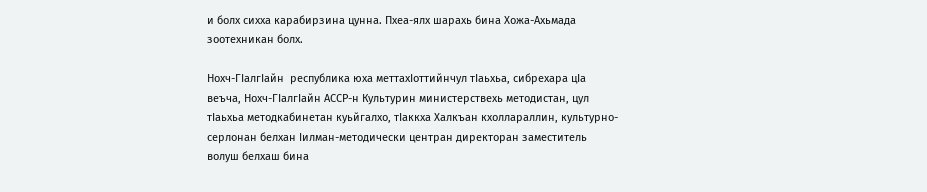и болх сихха карабирзина цунна. Пхеа-ялх шарахь бина Хожа-Ахьмада зоотехникан болх.

Нохч-ГIалгIайн  республика юха меттахIоттийнчул тIаьхьа, сибрехара цIа веъча, Нохч-ГIалгIайн АССР-н Культурин министерствехь методистан, цул тIаьхьа методкабинетан куьйгалхо, тIаккха Халкъан кхоллараллин, культурно-серлонан белхан Iилман-методически центран директоран заместитель волуш белхаш бина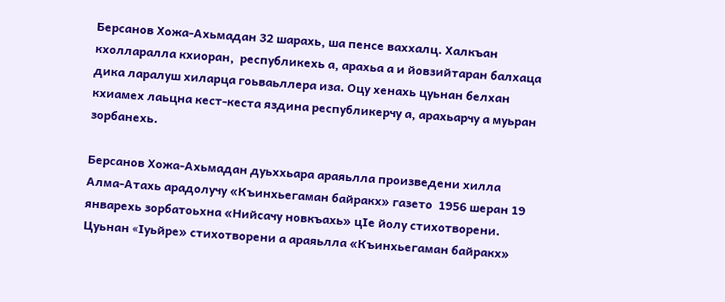Берсанов Хожа-Ахьмадан 32 шарахь, ша пенсе ваххалц. Халкъан кхолларалла кхиоран,  республикехь а, арахьа а и йовзийтаран балхаца дика ларалуш хиларца гоьваьллера иза. Оцу хенахь цуьнан белхан кхиамех лаьцна кест-кеста яздина республикерчу а, арахьарчу а муьран зорбанехь.

Берсанов Хожа-Ахьмадан дуьххьара араяьлла произведени хилла Алма-Атахь арадолучу «Къинхьегаман байракх» газето  1956 шеран 19 январехь зорбатоьхна «Нийсачу новкъахь» цIе йолу стихотворени. Цуьнан «Iуьйре» стихотворени а араяьлла «Къинхьегаман байракх»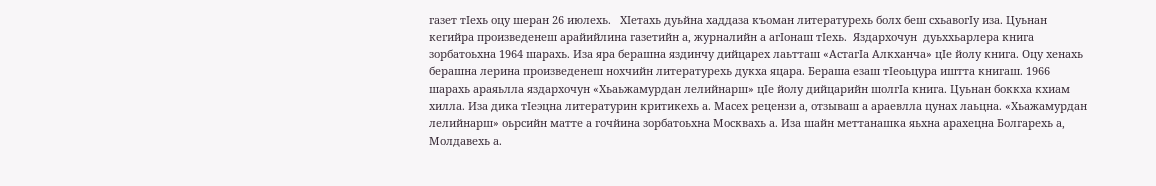газет тIехь оцу шеран 26 июлехь.   ХIетахь дуьйна хаддаза къоман литературехь болх беш схьавогIу иза. Цуьнан кегийра произведенеш арайийлина газетийн а, журналийн а агIонаш тIехь.  Яздархочун  дуьххьарлера книга зорбатоьхна 1964 шарахь. Иза яра берашна яздинчу дийцарех лаьтташ «АстагIа Алкханча» цIе йолу книга. Оцу хенахь берашна лерина произведенеш нохчийн литературехь дукха яцара. Бераша езаш тIеоьцура иштта книгаш. 1966 шарахь араяьлла яздархочун «Хьаьжамурдан лелийнарш» цIе йолу дийцарийн шолгIа книга. Цуьнан боккха кхиам хилла. Иза дика тIеэцна литературин критикехь а. Масех рецензи а, отзываш а араевлла цунах лаьцна. «Хьажамурдан лелийнарш» оьрсийн матте а гочйина зорбатоьхна Москвахь а. Иза шайн меттанашка яьхна арахецна Болгарехь а, Молдавехь а.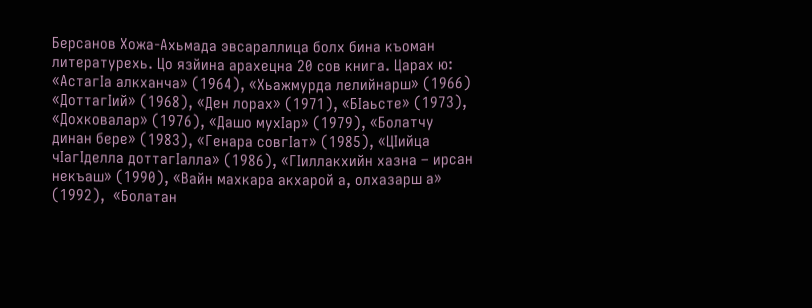Берсанов Хожа-Ахьмада эвсараллица болх бина къоман литературехь. Цо язйина арахецна 20 сов книга. Царах ю: «АстагIа алкханча» (1964), «Хьажмурда лелийнарш» (1966) «ДоттагIий» (1968), «Ден лорах» (1971), «БIаьсте» (1973), «Дохковалар» (1976), «Дашо мухIар» (1979), «Болатчу динан бере» (1983), «Генара совгIат» (1985), «ЦIийца чIагIделла доттагIалла» (1986), «ГIиллакхийн хазна – ирсан некъаш» (1990), «Вайн махкара акхарой а, олхазарш а» (1992),  «Болатан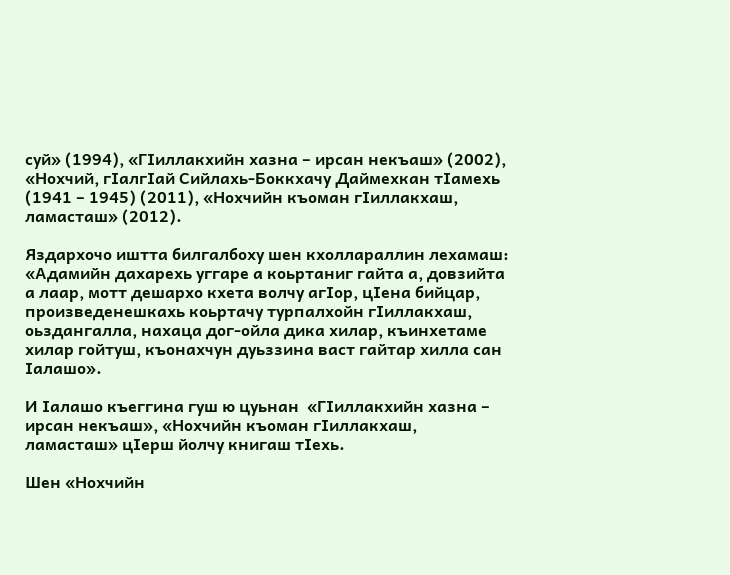суй» (1994), «ГIиллакхийн хазна – ирсан некъаш» (2002), «Нохчий, гIалгIай Сийлахь-Боккхачу Даймехкан тIамехь (1941 – 1945) (2011), «Нохчийн къоман гIиллакхаш, ламасташ» (2012).

Яздархочо иштта билгалбоху шен кхоллараллин лехамаш: «Адамийн дахарехь уггаре а коьртаниг гайта а, довзийта а лаар, мотт дешархо кхета волчу агIор, цIена бийцар, произведенешкахь коьртачу турпалхойн гIиллакхаш, оьздангалла, нахаца дог-ойла дика хилар, къинхетаме хилар гойтуш, къонахчун дуьззина васт гайтар хилла сан Iалашо».

И Iалашо къеггина гуш ю цуьнан  «ГIиллакхийн хазна – ирсан некъаш», «Нохчийн къоман гIиллакхаш, ламасташ» цIерш йолчу книгаш тIехь.

Шен «Нохчийн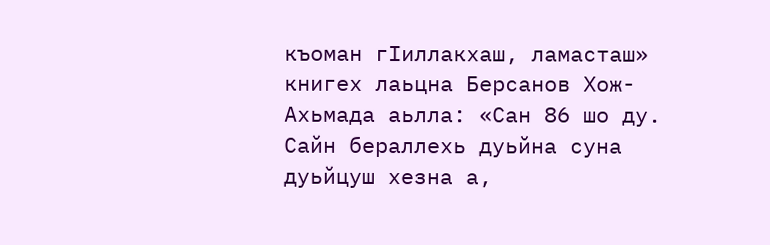къоман гIиллакхаш, ламасташ» книгех лаьцна Берсанов Хож-Ахьмада аьлла: «Сан 86 шо ду. Сайн бераллехь дуьйна суна дуьйцуш хезна а,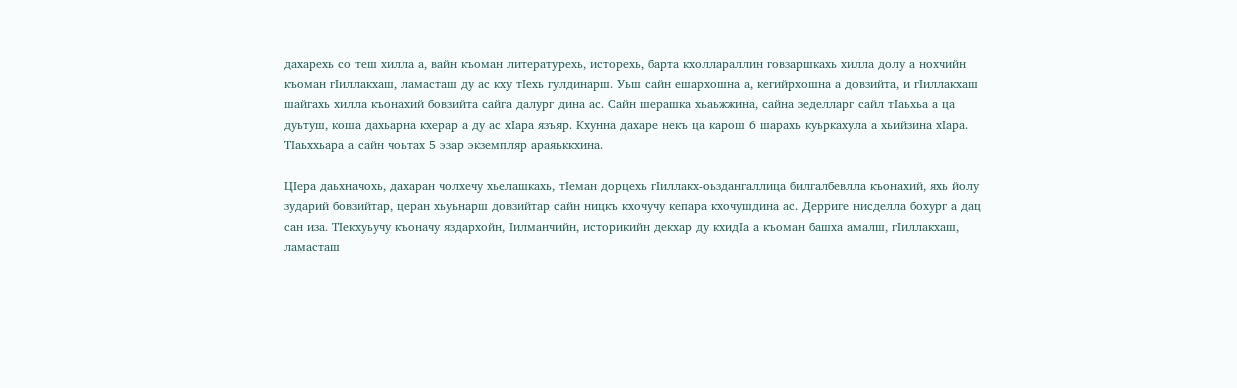дахарехь со теш хилла а, вайн къоман литературехь, исторехь, барта кхоллараллин говзаршкахь хилла долу а нохчийн къоман гIиллакхаш, ламасташ ду ас кху тIехь гулдинарш. Уьш сайн ешархошна а, кегийрхошна а довзийта, и гIиллакхаш шайгахь хилла къонахий бовзийта сайга далург дина ас. Сайн шерашка хьаьжжина, сайна зеделларг сайл тIаьхьа а ца дуьтуш, коша дахьарна кхерар а ду ас хIара язъяр. Кхунна дахаре некъ ца карош 6 шарахь куьркахула а хьийзина хIара. ТIаьххьара а сайн чоьтах 5 эзар экземпляр араяьккхина.

ЦIера даьхначохь, дахаран чолхечу хьелашкахь, тIеман дорцехь гIиллакх-оьздангаллица билгалбевлла къонахий, яхь йолу зударий бовзийтар, церан хьуьнарш довзийтар сайн ницкъ кхочучу кепара кхочушдина ас. Дерриге нисделла бохург а дац сан иза. ТIекхуьучу къоначу яздархойн, Iилманчийн, историкийн декхар ду кхидIа а къоман башха амалш, гIиллакхаш, ламасташ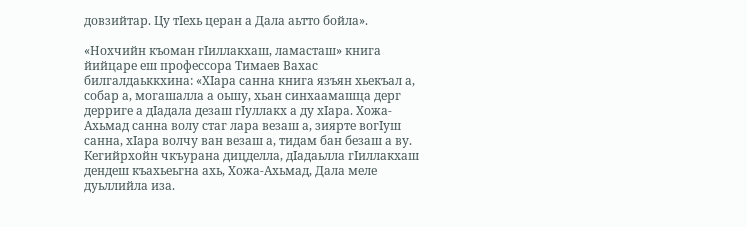довзийтар. Цу тIехь церан а Дала аьтто бойла».

«Нохчийн къоман гIиллакхаш, ламасташ» книга йийцаре еш профессора Тимаев Вахас билгалдаьккхина: «ХIара санна книга язъян хьекъал а, собар а, могашалла а оьшу, хьан синхаамашца дерг дерриге а дIадала дезаш гIуллакх а ду хIара. Хожа-Ахьмад санна волу стаг лара везаш а, зиярте вогIуш санна, хIара волчу ван везаш а, тидам бан безаш а ву. Кегийрхойн чкъурана дицделла, дIадаьлла гIиллакхаш дендеш къахьеьгна ахь, Хожа-Ахьмад, Дала меле дуьллийла иза.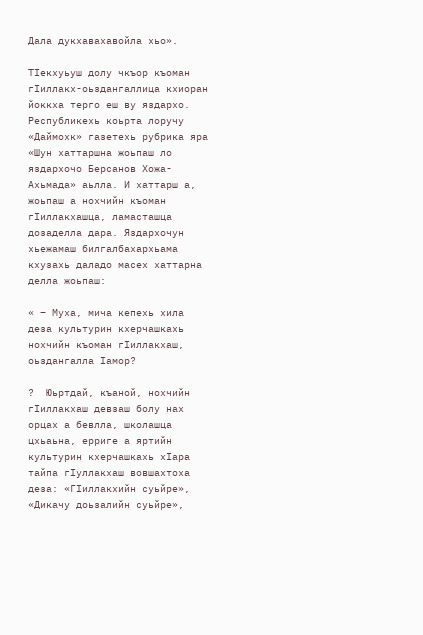Дала дукхавахавойла хьо».

ТIекхуьуш долу чкъор къоман гIиллакх-оьздангаллица кхиоран йоккха терго еш ву яздархо. Республикехь коьрта лоручу «Даймохк» газетехь рубрика яра «Шун хаттаршна жоьпаш ло яздархочо Берсанов Хожа-Ахьмада» аьлла. И хаттарш а, жоьпаш а нохчийн къоман гIиллакхашца, ламасташца дозаделла дара. Яздархочун хьежамаш билгалбахархьама  кхузахь даладо масех хаттарна делла жоьпаш:

« – Муха, мича кепехь хила деза культурин кхерчашкахь нохчийн къоман гIиллакхаш, оьздангалла Iамор?

?  Юьртдай, къаной, нохчийн гIиллакхаш девзаш болу нах орцах а бевлла, школашца цхьаьна, ерриге а яртийн культурин кхерчашкахь хIара тайпа гIуллакхаш вовшахтоха деза: «ГIиллакхийн суьйре», «Дикачу доьзалийн суьйре»,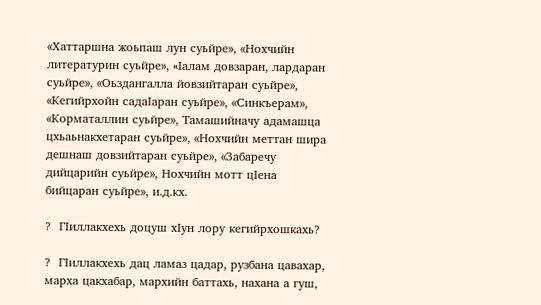«Хаттаршна жоьпаш лун суьйре», «Нохчийн литературин суьйре», «Iалам довзаран, лардаран суьйре», «Оьздангалла йовзийтаран суьйре», «Кегийрхойн садаIаран суьйре», «Синкъерам», «Корматаллин суьйре», Тамашийначу адамашца цхьаьнакхетаран суьйре», «Нохчийн меттан шира дешнаш довзийтаран суьйре», «Забаречу дийцарийн суьйре», Нохчийн мотт цIена бийцаран суьйре», и.д.кх.

?  ГIиллакхехь доцуш хIун лору кегийрхошкахь?

?  ГIиллакхехь дац ламаз цадар, рузбана цавахар, марха цакхабар, мархийн баттахь, нахана а гуш,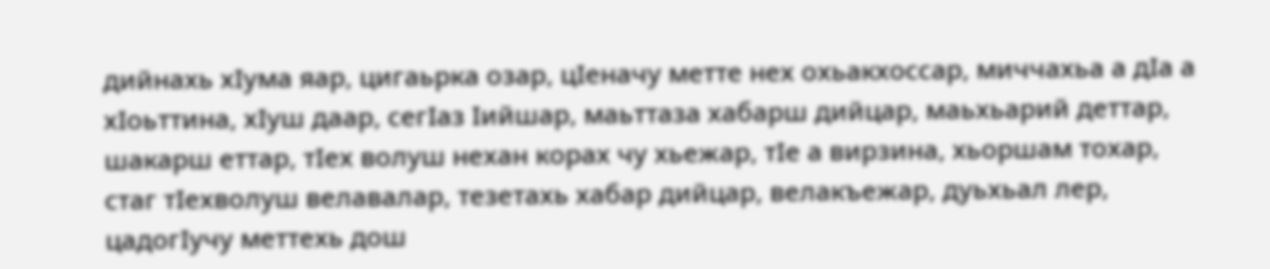дийнахь хIума яар, цигаьрка озар, цIеначу метте нех охьакхоссар, миччахьа а дIа а хIоьттина, хIуш даар, сегIаз Iийшар, маьттаза хабарш дийцар, маьхьарий деттар, шакарш еттар, тIех волуш нехан корах чу хьежар, тIе а вирзина, хьоршам тохар, стаг тIехволуш велавалар, тезетахь хабар дийцар, велакъежар, дуьхьал лер, цадогIучу меттехь дош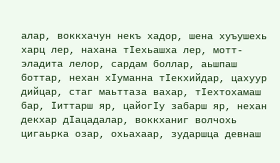алар, воккхачун некъ хадор, шена хуъушехь харц лер, нахана тIехьашха лер, мотт-эладита лелор, сардам боллар, аьшпаш боттар, нехан хIуманна тIекхийдар, цахуур дийцар, стаг маьттаза вахар, тIехтохамаш бар, Iиттарш яр, цайогIу забарш яр, нехан декхар дIацадалар, воккханиг волчохь цигаьрка озар, охьахаар, зударшца девнаш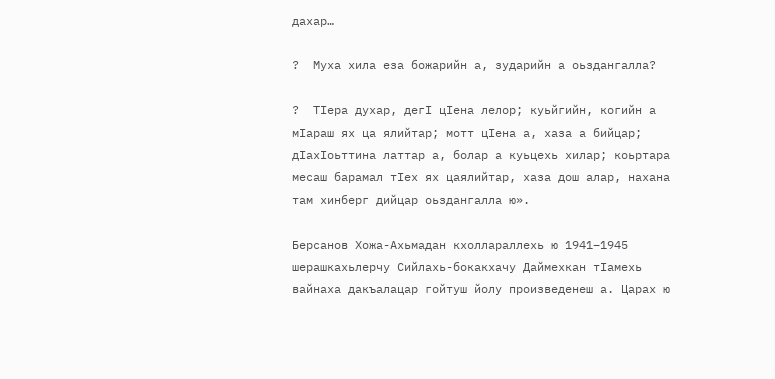дахар…

?  Муха хила еза божарийн а, зударийн а оьздангалла?

?  ТIера духар, дегI цIена лелор; куьйгийн, когийн а мIараш ях ца ялийтар; мотт цIена а, хаза а бийцар; дIахIоьттина латтар а, болар а куьцехь хилар; коьртара месаш барамал тIех ях цаялийтар, хаза дош алар, нахана там хинберг дийцар оьздангалла ю».

Берсанов Хожа-Ахьмадан кхоллараллехь ю 1941–1945 шерашкахьлерчу Сийлахь-бокакхачу Даймехкан тIамехь вайнаха дакъалацар гойтуш йолу произведенеш а. Царах ю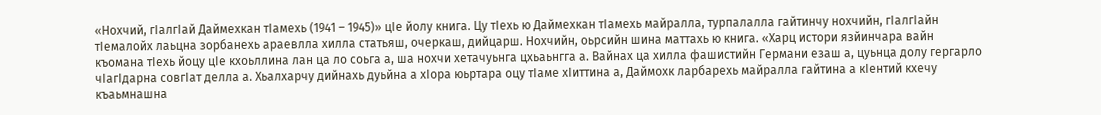«Нохчий, гIалгIай Даймехкан тIамехь (1941 – 1945)» цIе йолу книга. Цу тIехь ю Даймехкан тIамехь майралла, турпалалла гайтинчу нохчийн, гIалгIайн тIемалойх лаьцна зорбанехь араевлла хилла статьяш, очеркаш, дийцарш. Нохчийн, оьрсийн шина маттахь ю книга. «Харц истори язйинчара вайн къомана тIехь йоцу цIе кхоьллина лан ца ло соьга а, ша нохчи хетачуьнга цхьаьнгга а. Вайнах ца хилла фашистийн Германи езаш а, цуьнца долу гергарло чIагIдарна совгIат делла а. Хьалхарчу дийнахь дуьйна а хIора юьртара оцу тIаме хIиттина а, Даймохк ларбарехь майралла гайтина а кIентий кхечу къаьмнашна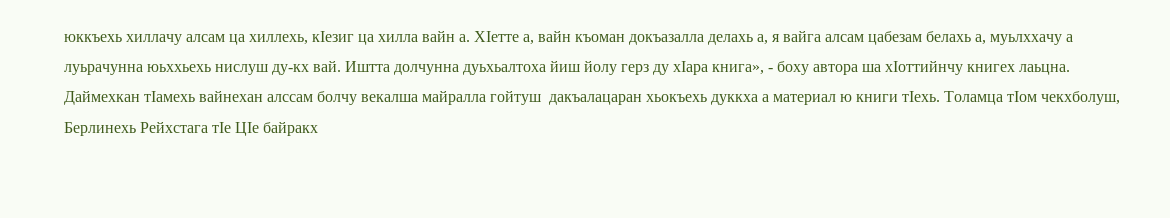юккъехь хиллачу алсам ца хиллехь, кIезиг ца хилла вайн а. ХIетте а, вайн къоман докъазалла делахь а, я вайга алсам цабезам белахь а, муьлххачу а луьрачунна юьххьехь нислуш ду-кх вай. Иштта долчунна дуьхьалтоха йиш йолу герз ду хIара книга», - боху автора ша хIоттийнчу книгех лаьцна. Даймехкан тIамехь вайнехан алссам болчу векалша майралла гойтуш  дакъалацаран хьокъехь дуккха а материал ю книги тIехь. Толамца тIом чекхболуш, Берлинехь Рейхстага тIе ЦIе байракх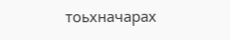тоьхначарах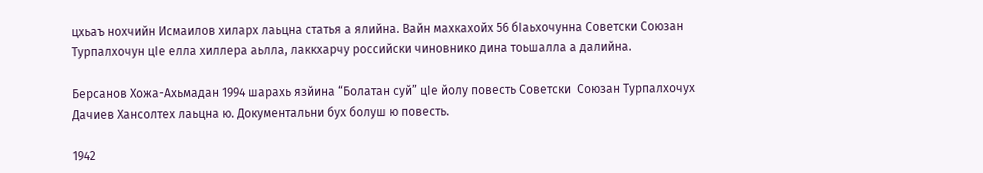цхьаъ нохчийн Исмаилов хиларх лаьцна статья а ялийна. Вайн махкахойх 56 бIаьхочунна Советски Союзан Турпалхочун цIе елла хиллера аьлла, лаккхарчу российски чиновнико дина тоьшалла а далийна.

Берсанов Хожа-Ахьмадан 1994 шарахь язйина “Болатан суй” цIе йолу повесть Советски  Союзан Турпалхочух Дачиев Хансолтех лаьцна ю. Документальни бух болуш ю повесть.

1942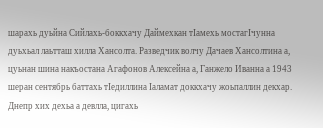шарахь дуьйна Сийлахь-боккхачу Даймехкан тIамехь мостагIчунна дуьхьал лаьтташ хилла Хансолта. Разведчик волчу Дачаев Хансолтина а, цуьнан шина накъостана Агафонов Алексейна а, Ганжело Иванна а 1943 шеран сентябрь баттахь тIедиллина Iаламат доккхачу жоьпаллин декхар. Днепр хих дехьа а девлла, цигахь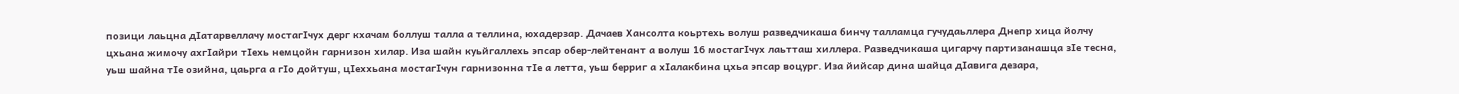позици лаьцна дIатарвеллачу мостагIчух дерг кхачам боллуш талла а теллина, юхадерзар. Дачаев Хансолта коьртехь волуш разведчикаша бинчу талламца гучудаьллера Днепр хица йолчу цхьана жимочу ахгIайри тIехь немцойн гарнизон хилар. Иза шайн куьйгаллехь эпсар обер-лейтенант а волуш 16 мостагIчух лаьтташ хиллера. Разведчикаша цигарчу партизанашца зIе тесна, уьш шайна тIе озийна, цаьрга а гIо дойтуш, цIеххьана мостагIчун гарнизонна тIе а летта, уьш берриг а хIалакбина цхьа эпсар воцург. Иза йийсар дина шайца дIавига дезара,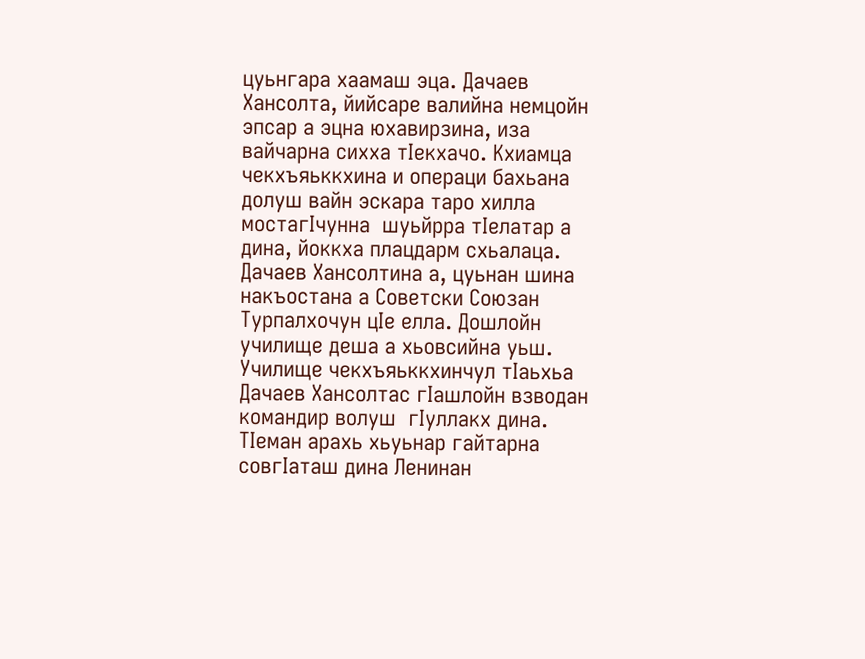цуьнгара хаамаш эца. Дачаев Хансолта, йийсаре валийна немцойн эпсар а эцна юхавирзина, иза вайчарна сихха тIекхачо. Кхиамца чекхъяьккхина и операци бахьана долуш вайн эскара таро хилла мостагIчунна  шуьйрра тIелатар а дина, йоккха плацдарм схьалаца. Дачаев Хансолтина а, цуьнан шина накъостана а Советски Союзан Турпалхочун цIе елла. Дошлойн училище деша а хьовсийна уьш. Училище чекхъяьккхинчул тIаьхьа Дачаев Хансолтас гIашлойн взводан командир волуш  гIуллакх дина. ТIеман арахь хьуьнар гайтарна совгIаташ дина Ленинан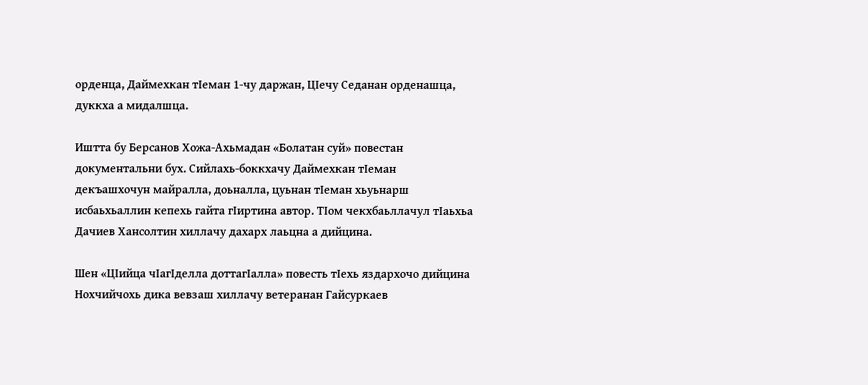орденца, Даймехкан тIеман 1-чу даржан, ЦIечу Седанан орденашца, дуккха а мидалшца.

Иштта бу Берсанов Хожа-Ахьмадан «Болатан суй» повестан документальни бух. Сийлахь-боккхачу Даймехкан тIеман декъашхочун майралла, доьналла, цуьнан тIеман хьуьнарш исбаьхьаллин кепехь гайта гIиртина автор. ТIом чекхбаьллачул тIаьхьа  Дачиев Хансолтин хиллачу дахарх лаьцна а дийцина.

Шен «ЦIийца чIагIделла доттагIалла» повесть тIехь яздархочо дийцина Нохчийчохь дика вевзаш хиллачу ветеранан Гайсуркаев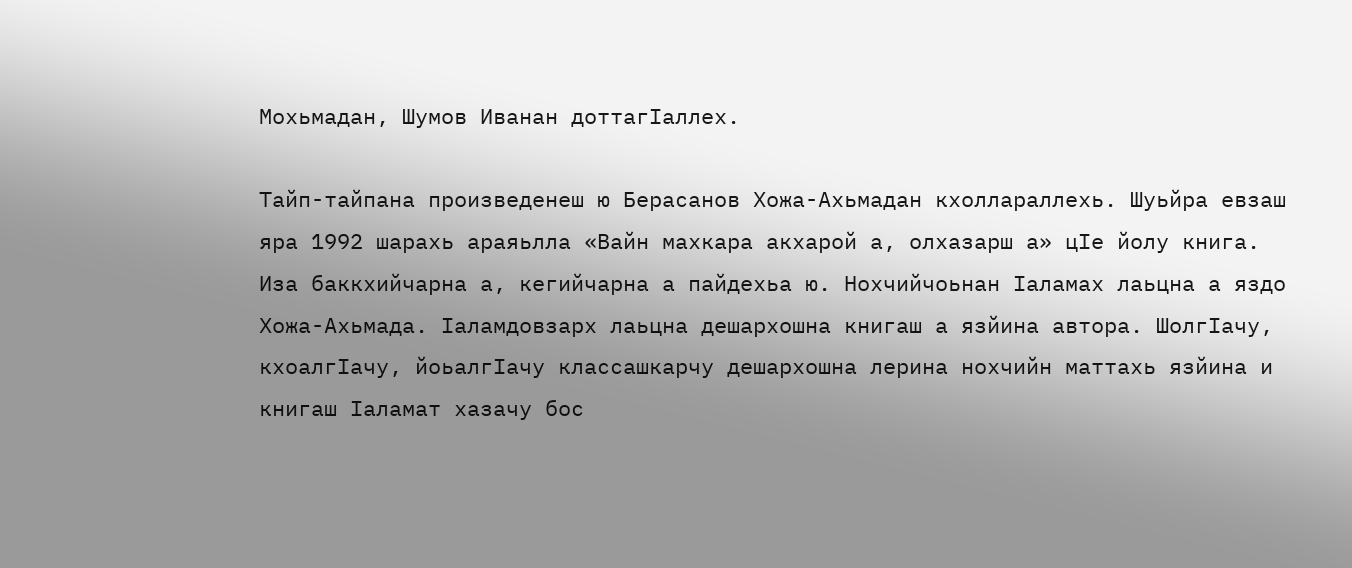Мохьмадан, Шумов Иванан доттагIаллех.

Тайп-тайпана произведенеш ю Берасанов Хожа-Ахьмадан кхоллараллехь. Шуьйра евзаш яра 1992 шарахь араяьлла «Вайн махкара акхарой а, олхазарш а» цIе йолу книга. Иза баккхийчарна а, кегийчарна а пайдехьа ю. Нохчийчоьнан Iаламах лаьцна а яздо Хожа-Ахьмада. Iаламдовзарх лаьцна дешархошна книгаш а язйина автора. ШолгIачу, кхоалгIачу, йоьалгIачу классашкарчу дешархошна лерина нохчийн маттахь язйина и книгаш Iаламат хазачу бос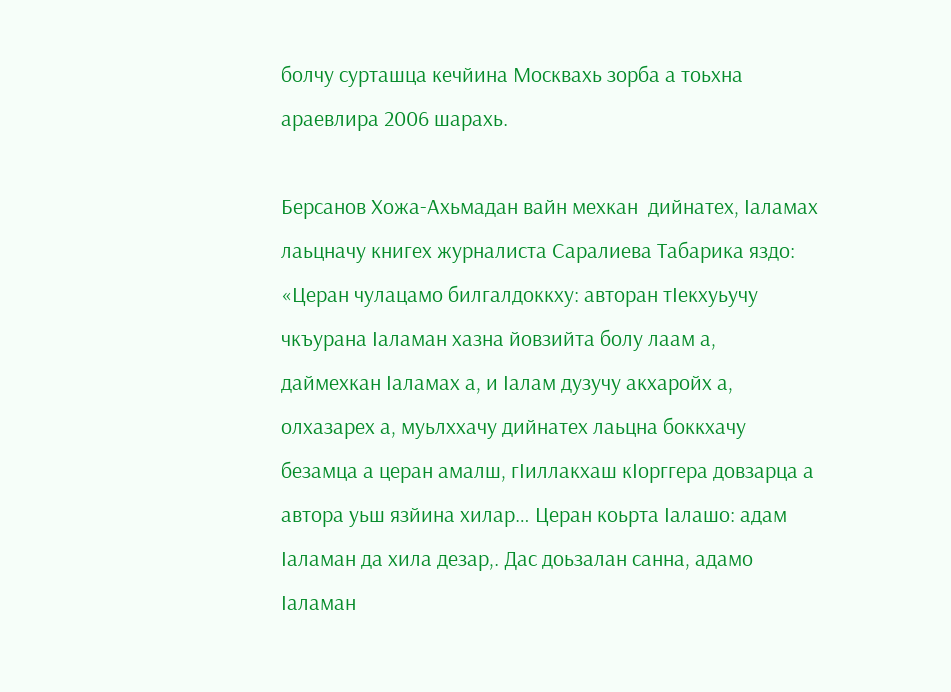болчу сурташца кечйина Москвахь зорба а тоьхна араевлира 2006 шарахь.

Берсанов Хожа-Ахьмадан вайн мехкан  дийнатех, Iаламах лаьцначу книгех журналиста Саралиева Табарика яздо: «Церан чулацамо билгалдоккху: авторан тIекхуьучу чкъурана Iаламан хазна йовзийта болу лаам а, даймехкан Iаламах а, и Iалам дузучу акхаройх а, олхазарех а, муьлххачу дийнатех лаьцна боккхачу безамца а церан амалш, гIиллакхаш кIорггера довзарца а автора уьш язйина хилар… Церан коьрта Iалашо: адам Iаламан да хила дезар,. Дас доьзалан санна, адамо Iаламан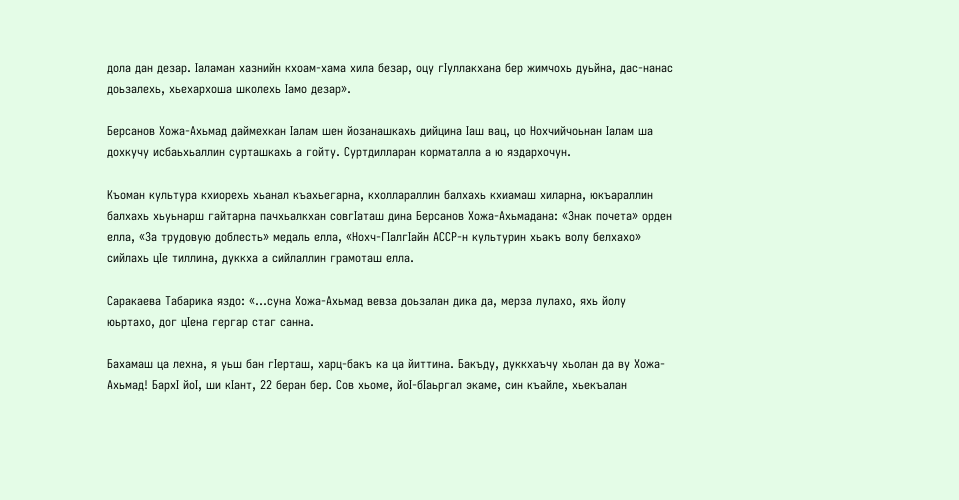дола дан дезар. Iаламан хазнийн кхоам-хама хила безар, оцу гIуллакхана бер жимчохь дуьйна, дас-нанас доьзалехь, хьехархоша школехь Iамо дезар».

Берсанов Хожа-Ахьмад даймехкан Iалам шен йозанашкахь дийцина Iаш вац, цо Нохчийчоьнан Iалам ша дохкучу исбаьхьаллин сурташкахь а гойту. Суртдилларан корматалла а ю яздархочун.

Къоман культура кхиорехь хьанал къахьегарна, кхоллараллин балхахь кхиамаш хиларна, юкъараллин балхахь хьуьнарш гайтарна пачхьалкхан совгIаташ дина Берсанов Хожа-Ахьмадана: «Знак почета» орден елла, «За трудовую доблесть» медаль елла, «Нохч-ГIалгIайн АССР-н культурин хьакъ волу белхахо» сийлахь цIе тиллина, дуккха а сийлаллин грамоташ елла.

Саракаева Табарика яздо: «…суна Хожа-Ахьмад вевза доьзалан дика да, мерза лулахо, яхь йолу юьртахо, дог цIена гергар стаг санна.

Бахамаш ца лехна, я уьш бан гIерташ, харц-бакъ ка ца йиттина. Бакъду, дуккхаъчу хьолан да ву Хожа-Ахьмад! БархI йоI, ши кIант, 22 беран бер. Сов хьоме, йоI-бIаьргал экаме, син къайле, хьекъалан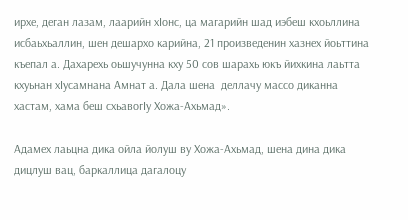ирхе, деган лазам, лаарийн хIонс, ца магарийн шад иэбеш кхоьллина исбаьхьаллин, шен дешархо карийна, 21 произведенин хазнех йоьттина къепал а. Дахарехь оьшучунна кху 50 сов шарахь юкъ йихкина лаьтта кхуьнан хIусамнана Амнат а. Дала шена  деллачу массо диканна хастам, хама беш схьавогIу Хожа-Ахьмад».

Адамех лаьцна дика ойла йолуш ву Хожа-Ахьмад, шена дина дика дицлуш вац, баркаллица дагалоцу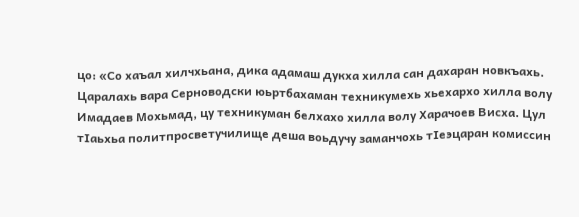цо: «Со хаъал хилчхьана, дика адамаш дукха хилла сан дахаран новкъахь. Царалахь вара Серноводски юьртбахаман техникумехь хьехархо хилла волу Имадаев Мохьмад, цу техникуман белхахо хилла волу Харачоев Висха. Цул тIаьхьа политпросветучилище деша воьдучу заманчохь тIеэцаран комиссин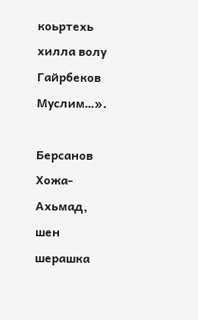коьртехь хилла волу Гайрбеков Муслим…».

Берсанов Хожа-Ахьмад, шен шерашка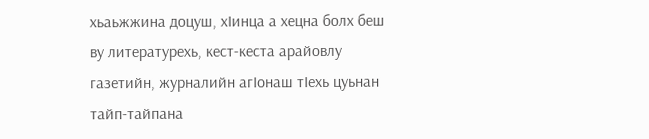хьаьжжина доцуш, хIинца а хецна болх беш ву литературехь, кест-кеста арайовлу газетийн, журналийн агIонаш тIехь цуьнан  тайп-тайпана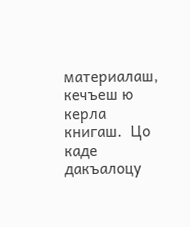материалаш, кечъеш ю керла книгаш.  Цо каде дакъалоцу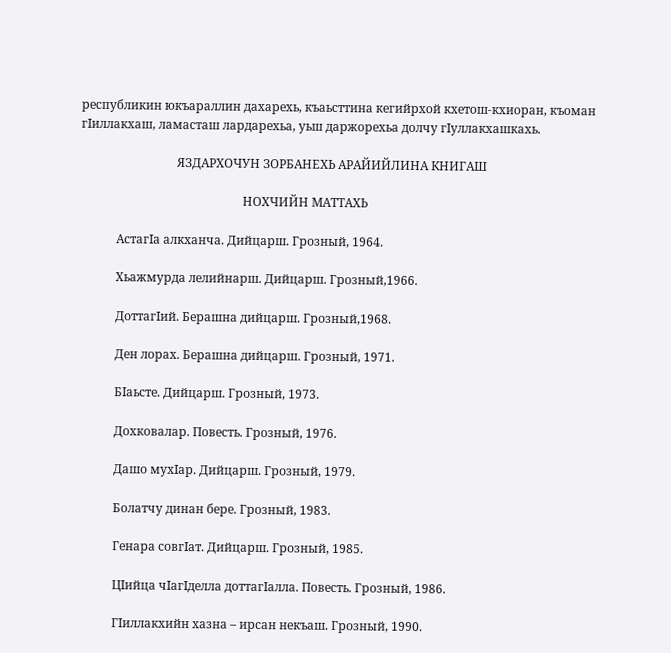республикин юкъараллин дахарехь, къаьсттина кегийрхой кхетош-кхиоран, къоман гIиллакхаш, ламасташ лардарехьа, уьш даржорехьа долчу гIуллакхашкахь.

                                ЯЗДАРХОЧУН ЗОРБАНЕХЬ АРАЙИЙЛИНА КНИГАШ

                                                      НОХЧИЙН МАТТАХЬ

            АстагIа алкханча. Дийцарш. Грозный, 1964.

            Хьажмурда лелийнарш. Дийцарш. Грозный,1966.

            ДоттагIий. Берашна дийцарш. Грозный,1968.

            Ден лорах. Берашна дийцарш. Грозный, 1971.

            БIаьсте. Дийцарш. Грозный, 1973.

            Дохковалар. Повесть. Грозный, 1976.

            Дашо мухIар. Дийцарш. Грозный, 1979.

            Болатчу динан бере. Грозный, 1983.

            Генара совгIат. Дийцарш. Грозный, 1985.

            ЦIийца чIагIделла доттагIалла. Повесть. Грозный, 1986.

            ГIиллакхийн хазна – ирсан некъаш. Грозный, 1990.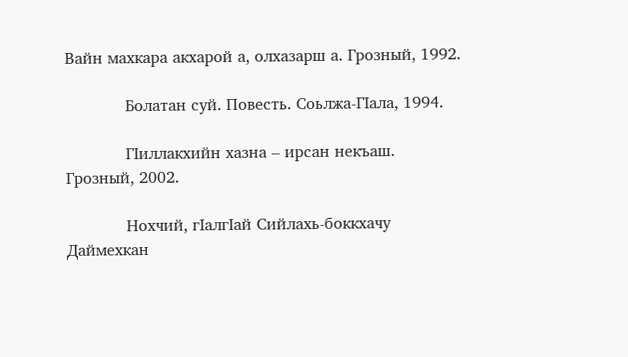Вайн махкара акхарой а, олхазарш а. Грозный, 1992.

            Болатан суй. Повесть. Соьлжа-ГIала, 1994.

            ГIиллакхийн хазна – ирсан некъаш. Грозный, 2002.

            Нохчий, гIалгIай Сийлахь-боккхачу Даймехкан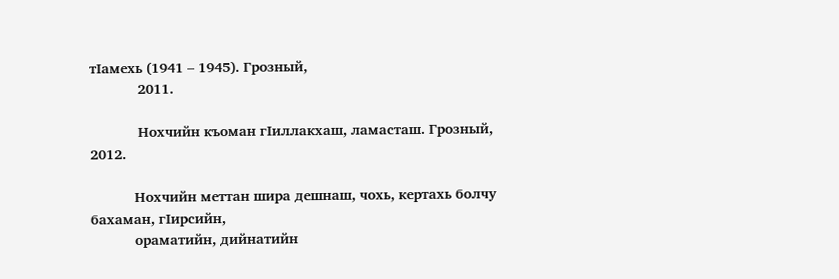тIамехь (1941 – 1945). Грозный,
            2011.

            Нохчийн къоман гIиллакхаш, ламасташ. Грозный, 2012.

           Нохчийн меттан шира дешнаш, чохь, кертахь болчу бахаман, гIирсийн,
           ораматийн, дийнатийн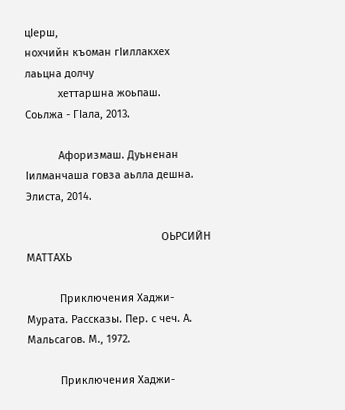цIерш,
нохчийн къоман гIиллакхех лаьцна долчу
           хеттаршна жоьпаш.
Соьлжа - ГIала, 2013.

           Афоризмаш. Дуьненан Iилманчаша говза аьлла дешна. Элиста, 2014.

                                             ОЬРСИЙН МАТТАХЬ

           Приключения Хаджи-Мурата. Рассказы. Пер. с чеч. А. Мальсагов. М., 1972.

           Приключения Хаджи-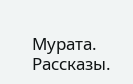Мурата. Рассказы.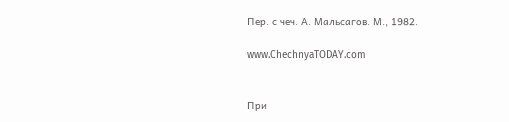Пер. с чеч. А. Мальсагов. М., 1982.

www.ChechnyaTODAY.com


При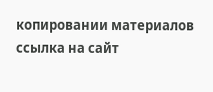копировании материалов ссылка на сайт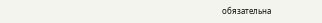обязательна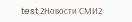test 2Новости СМИ2